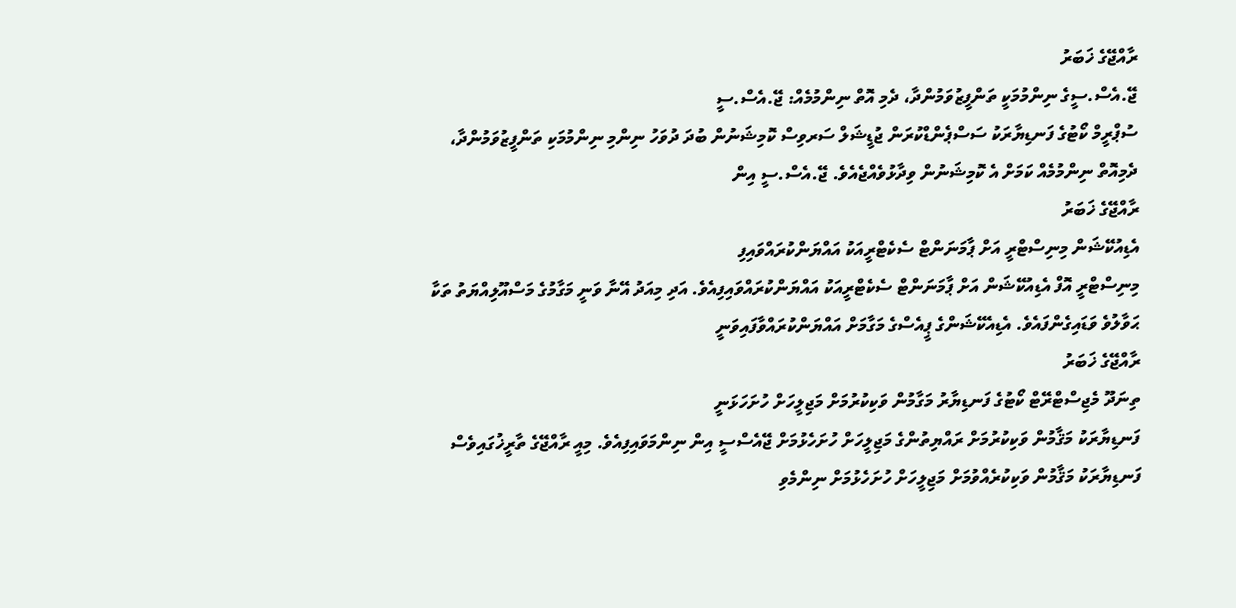ރާއްޖޭގެ ޚަބަރު
ޖޭ.އެސް.ސީގެ ނިންމުމަކީ ތަންފީޒުވަމުންދާ، ދެމި އޮތް ނިންމުމެއް: ޖޭ.އެސް.ސީ
ސުޕްރީމް ކޯޓުގެ ފަނޑިޔާރަކު ސަސްޕެންޑްކުރަން ޖުޑީޝަލް ސަރވިސް ކޮމިޝަނުން ބުދަ ދުވަހު ނިންމި ނިންމުމަކި ތަންފީޒުވަމުންދާ، ދެމިއޮތް ނިންމުމެއް ކަމަށް އެ ކޮމިޝަނުން ވިދާޅުވެއްޖެއެވެ. ޖޭ.އެސް.ސީ އިން
ރާއްޖޭގެ ޚަބަރު
އެޑިއުކޭޝަން މިނިސްޓްރީ އަށް ޕާމަނަންޓް ސެކެޓްރީއަކު އައްޔަންކުރައްވައިފި
މިނިސްޓްރީ އޮފް އެޑިއުކޭޝަން އަށް ޕާމަނަންޓް ސެކެޓްރީއަކު އައްޔަންކުރައްވައިފިއެވެ. އަދި މިއަދު އޭނާ ވަނީ މަގާމުގެ މަސްއޫލިއްޔަތު ތަކާ ޙަވާލުވެ ވަޑައިގެންފައެވެ. އެޑިއެކޭޝަންގެ ޕީއެސްގެ މަގާމަށް އައްޔަންކުރައްވާފައިވަނީ
ރާއްޖޭގެ ޚަބަރު
ތިނަދޫ މެޖިސްޓްރޭޓް ކޯޓުގެ ފަނޑިޔާރު މަގާމުން ވަކިކުރުމަށް މަޖިލީހަށް ހުށަހަޅަނީ
ފަނޑިޔާރަކު މަޤާމުން ވަކިކުރުމަށް ރައްޔިތުންގެ މަޖިލީހަށް ހުށަހެޅުމަށް ޖޭއެސްސީ އިން ނިންމަވައިފިއެވެ. މިއީ ރާއްޖޭގެ ތާރީޚުގައިވެސް ފަނޑިޔާރަކު މަޤާމުން ވަކިކުރެއްވުމަށް މަޖިލީހަށް ހުށަހެޅުމަށް ނިންމެވި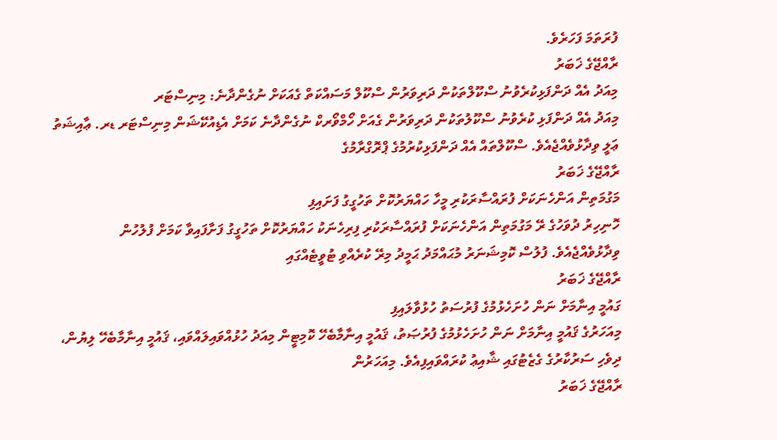ފުރަތަމަ ފަހަރެވެ.
ރާއްޖޭގެ ޚަބަރު
މިއަދު އެއް ދަންފަޅިކުރެވުނު ސްކޫލްތަކުން ދަރިވަރުން ސްކޫލް މަސައްކަތް ގެއަކަށް ނުގެންދާނެ: މިނިސްޓަރ
މިއަދު އެއް ދަންފަޅި ކުރެވުނު ސްކޫލުތަކުން ދަރިވަރުން ގެއަށް ހޯމްވޯރކް ނުގެންދާނެ ކަމަށް އެޑިއުކޭޝަން މިނިސްޓަރ ޑރ. ޢާއިޝަތު ޢަލީ ވިދާޅުވެއްޖެއެވެ. ސްކޫލްތައް އެއް ދަންފަޅިކުރުމުގެ ޕްރޮގްރާމުގެ
ރާއްޖޭގެ ޚަބަރު
މަގުމަތިން އަންހެނަކަށް ފުރައްސާރަކުރި މީހާ ހައްޔަރުކޮށް ތަހުގީގު ފަށައިފި
ހޮނިހިރު ދުވަހުގެ ރޭ މަގުމަތިން އަންހެނަކަށް ފުރައްސާރަކުރި ފިރިހެނަކު ހައްޔަރުކޮށް ތަހުގީގު ފަށާފައިވާ ކަމަށް ފުލުހުން ވިދާޅުވެއްޖެއެވެ. ފުލުސް ކޮމިޝަނަރު މުޙައްމަދު ޙަމީދު މިރޭ ކުރެއްވި ޓުވީޓެއްގައި
ރާއްޖޭގެ ޚަބަރު
ގައުމީ އިނާމަށް ނަން ހުށަހެޅުމުގެ ފުރުސަތު ހުޅުވާލައިފި
މިއަހަރުގެ ޤައުމީ އިނާމަށް ނަން ހުށަހެޅުމުގެ ފުރުޞަތު، ޤައުމީ އިނާމާބެހޭ ކޮމިޓީން މިއަދު ހުޅުއްވައިލައްވައި، ޤައުމީ އިނާމާބެހޭ ލިޔުން، ދިވެހި ސަރުކާރުގެ ގެޒެޓުގައި ޝާއިޢު ކުރައްވައިފިއެވެ. މިއަހަރުން
ރާއްޖޭގެ ޚަބަރު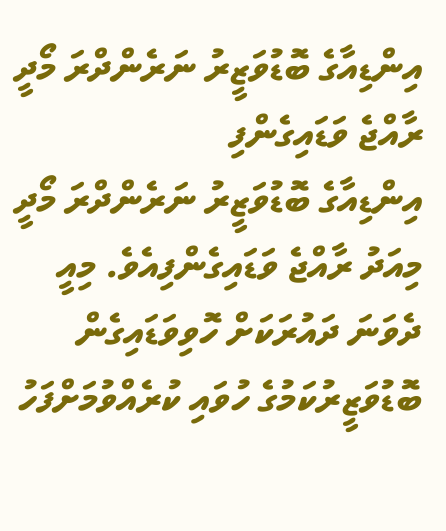އިންޑިއާގެ ބޮޑުވަޒީރު ނަރެންދްރަ މޯދީ ރާއްޖެ ވަޑައިގެންފި
އިންޑިއާގެ ބޮޑުވަޒީރު ނަރެންދްރަ މޯދީ މިއަދު ރާއްޖެ ވަޑައިގެންފިއެވެ. މިއީ  ދެވަނަ ދައުރަކަށް ހޮވިވަޑައިގެން ބޮޑުވަޒީރުކަމުގެ ހުވައި ކުރެއްވުމަށްފަހު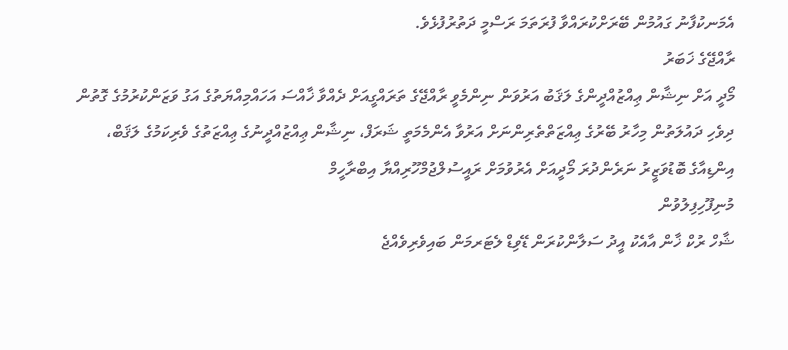އެމަނކުފާނު ގައުމުން ބޭރަށްކުރައްވާ ފުރަތަމަ ރަސްމީ ދަތުރުފުޅެވެ.
ރާއްޖޭގެ ޚަބަރު
މޯދީ އަށް ނިޝާން ޢިއްޒުއްދީންގެ ލަޤަބު އަރުވަން ނިންމެވީ ރާއްޖޭގެ ތަރައްގީއަށް ދެއްވާ ޚާއްސަ އަހައްމިއްޔަތުގެ އަގު ވަޒަންކުރުމުގެ ގޮތުން
ދިވެހި ދައުލަތުން މިހާރު ބޭރުގެ ޢިއްޒަތްތެރިންނަށް އަރުވާ އެންމެމަތީ ޝަރަފް، ނިޝާން ޢިއްޒުއްދީނުގެ ޢިއްޒަތުގެ ވެރިކަމުގެ ލަޤަބް، އިންޑިއާގެ ބޮޑުވަޒީރު ނަރެންދުރަ މޯދީއަށް އެރުވުމަށް ރައީސުލްޖުމްހޫރިއްޔާ އިބްރާހީމް
މުނިފޫހިފިލުވުން
ޝާހް ރުކް ޚާން އާއެކު އީދު ސަލާންކުރަން ޑޭވިޑް ލެޓަރމަން ބައިވެރިވެއްޖެ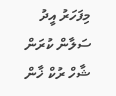މިފަހަރު އީދު ސަލާން ކުރަން ޝާހް ރުކް ޚާން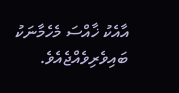އާއެކު ޚާއްސަ މެހެމާނަކު ބައިވެރިވެއްޖެއެވެ.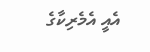އެއީ އެމެރިކާގެ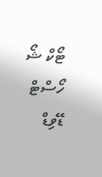ޓޯކް ޝޯ ހޯސްޓް ޑޭވިޑް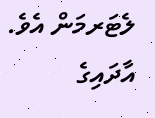ލެޓަރމަން އެވެ. އާދައިގެ